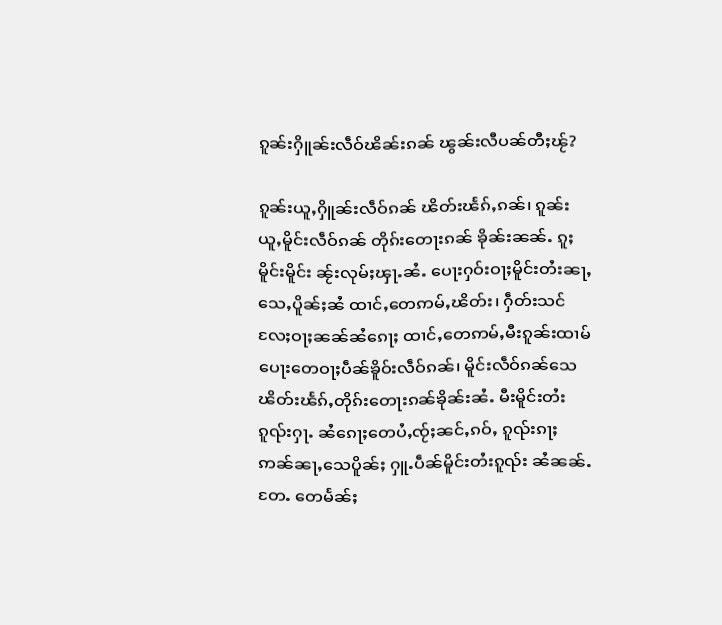ၵူၼ်းႁိူၼ်းလဵဝ်ၽိၼ်းၵၼ် ၽွၼ်းလီပၼ်တီႈၽႂ်?

ၵူၼ်းယူႇႁိူၼ်းလဵဝ်ၵၼ် ၽိတ်းၽႅၵ်ႇၵၼ်၊ ၵူၼ်းယူႇမိူင်းလဵဝ်ၵၼ် တိုၵ်းတေႃးၵၼ် ၶိုၼ်းၼၼ်ႉ ၵူႈမိူင်းမိူင်း ၼႂ်းလုမ်ႈၾႃႉၼႆႉ ပေႃးႁဝ်းဝႃႈမိူင်းတႆးၼႃႇသေႇပိူၼ်ႈၼႆ ထၢင်ႇတေဢမ်ႇၽိတ်း၊ ႁဵတ်းသင်လႄႈဝႃႈၼၼ်ၼႆၵေႃႈ ထၢင်ႇတေဢမ်ႇမီးၵူၼ်းထၢမ် ပေႃးတေဝႃႈပဵၼ်ၶိူဝ်းလဵဝ်ၵၼ်၊ မိူင်းလဵဝ်ၵၼ်သေ ၽိတ်းၽႅၵ်ႇတိုၵ်းတေႃးၵၼ်ၶိုၼ်းၼႆႉ မီးမိူင်းတႆးၵူၺ်းႁႃႉ ၼႆၵေႃႈတေပႆႇၸႂ်ႈၼင်ႇၵဝ်ႇ ၵူၺ်းၵႃႈ ဢၼ်ၼႃႇသေပိူၼ်ႈ ႁူႉပဵၼ်မိူင်းတႆးၵူၺ်း ၼႆၼၼ်ႉတႄႉ တေမႅၼ်ႈ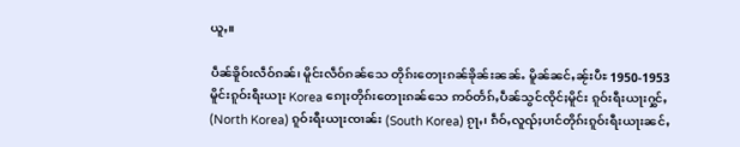ယူႇ။

ပဵၼ်ၶိူဝ်းလဵဝ်ၵၼ်၊ မိူင်းလဵဝ်ၵၼ်သေ တိုၵ်းတေႃးၵၼ်ၶိုၼ်းၼၼ်ႉ မိူၼ်ၼင်ႇၼႂ်းပီႊ 1950-1953 မိူင်းၵူဝ်းရီးယႃး Korea ၵေႃႈတိုၵ်းတေႃးၵၼ်သေ ဢဝ်တႅၵ်ႇပဵၼ်သွင်ၸိုင်ႈမိူင်း ၵူဝ်းရီးယႃးႁွင်ႇ (North Korea) ၵူဝ်းရီးယႃးၸၢၼ်း (South Korea) ၵႂႃႇ၊ ၵဵဝ်ႇလူၺ်ႈပၢင်တိုၵ်းၵူဝ်းရီးယႃးၼင်ႇ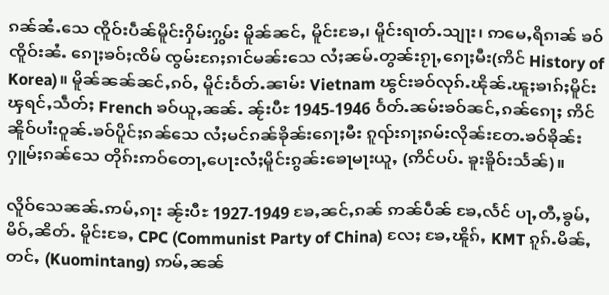ၵၼ်ၼႆႉသေ ၸိူဝ်းပဵၼ်မိူင်းႁိမ်းႁွမ်း မိူၼ်ၼင်ႇ မိူင်းၶႄႇ၊ မိူင်းရၢတ်ႉသျႃး၊ ဢမေႇရိၵၢၼ် ၶဝ်ၸိူဝ်းၼႆႉ ၵေႃႈၶဝ်ႈၸိမ် ၸွမ်းၵႄႈၵၢင်မၼ်းသေ လႆႈၼမ်ႉတွၼ်းၵႂႃႇၵေႃႈမီး(ဢိင် History of Korea)။ မိူၼ်ၼၼ်ၼင်ႇၵဝ်ႇ မိူင်းဝႅတ်ႉၼၢမ်း Vietnam ၽွင်းၶဝ်လုၵ်ႉၽိုၼ်ႉၽူႈၶၢၵ်ႈမိူင်း ၾရင်ႇသဵတ်ႈ French ၶဝ်ယူႇၼၼ်ႉ ၼႂ်းပီႊ 1945-1946 ဝႅတ်ႉၼမ်းၶဝ်ၼင်ႇၵၼ်ၵေႃႈ ဢိင်ၼိူဝ်ပၢႆးဝူၼ်ႉၶဝ်ပိူင်ႈၵၼ်သေ လႆႈမင်ၵၼ်ၶိုၼ်းၵေႃႈမီး ၵူၺ်းၵႃႈၵမ်းလိုၼ်းတႄႉၶဝ်ၶိုၼ်းႁူမ်ႈၵၼ်သေ တိုၵ်းဢဝ်တေႃႇပေႃးလႆႈမိူင်းၵွၼ်းၶေႃမႃးယူႇ (ဢိင်ပပ်ႉ ၶူးၶိူဝ်းသႅၼ်)။

လိူဝ်သေၼၼ်ႉဢမ်ႇၵႃး ၼႂ်းပီႊ 1927-1949 ၶႄႇၼင်ႇၵၼ် ဢၼ်ပဵၼ် ၶႄႇလႅင် ပႃႇတီႇၶွမ်ႇမိဝ်ႇၼိတ်ႉ မိူင်းၶႄႇ CPC (Communist Party of China) လႄႈ ၶႄႇၽိူၵ်ႇ KMT ၵူၵ်ႉမိၼ်ႇတင်ႇ (Kuomintang) ဢမ်ႇၼၼ်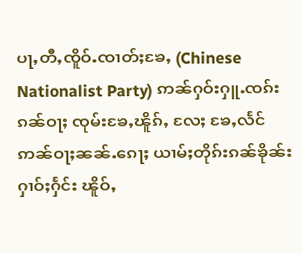ပႃႇတီႇၸိူဝ်ႉၸၢတ်ႈၶႄႇ (Chinese Nationalist Party) ဢၼ်ႁဝ်းႁူႉၸၵ်းၵၼ်ဝႃႈ ၸုမ်းၶႄႇၽိူၵ်ႇ လႄႈ ၶႄႇလႅင် ဢၼ်ဝႃႈၼၼ်ႉၵေႃႈ ယၢမ်ႈတိုၵ်းၵၼ်ၶိုၼ်းႁၢဝ်ႈႁႅင်း ၽိူဝ်ႇ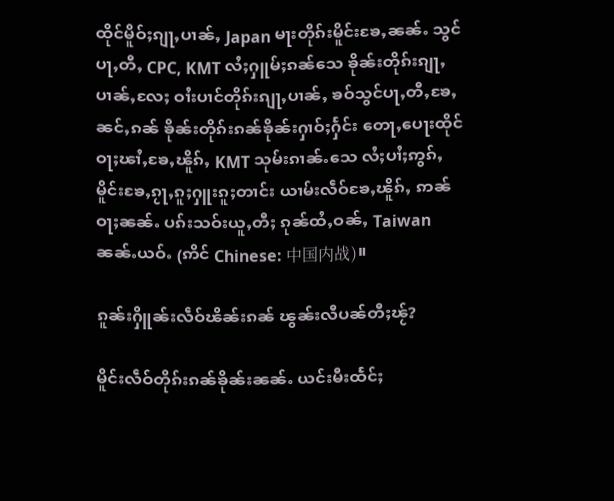ထိုင်မိူဝ်ႈၵျႃႇပၢၼ်ႇ Japan မႃးတိုၵ်းမိူင်းၶႄႇၼၼ်ႉ သွင်ပႃႇတီႇ CPC, KMT လႆႈႁူမ်ႈၵၼ်သေ ၶိုၼ်းတိုၵ်းၵျႃႇပၢၼ်ႇလႄႈ ဝၢႆးပၢင်တိုၵ်းၵျႃႇပၢၼ်ႇ ၶဝ်သွင်ပႃႇတီႇၶႄႇၼင်ႇၵၼ် ၶိုၼ်းတိုၵ်းၵၼ်ၶိုၼ်းႁၢဝ်ႈႁႅင်း တေႃႇပေႃးထိုင်ဝႃႈၽၢႆႇၶႄႇၽိူၵ်ႇ KMT သုမ်းၵၢၼ်ႉသေ လႆႈပၢႆႈဢွၵ်ႇမိူင်းၶႄႇၵႂႃႇၵူႈႁူးၵူႈတၢင်း ယၢမ်းလဵဝ်ၶႄႇၽိူၵ်ႇ ဢၼ်ဝႃႈၼၼ်ႉ ပၵ်းသဝ်းယူႇတီႈ ၵုၼ်ထႆႇဝၼ်ႇ Taiwan ၼၼ်ႉယဝ်ႉ (ဢိင် Chinese: 中国内战)။

ၵူၼ်းႁိူၼ်းလဵဝ်ၽိၼ်းၵၼ် ၽွၼ်းလီပၼ်တီႈၽႂ်?

မိူင်းလဵဝ်တိုၵ်းၵၼ်ၶိုၼ်းၼၼ်ႉ ယင်းမီးထႅင်ႈ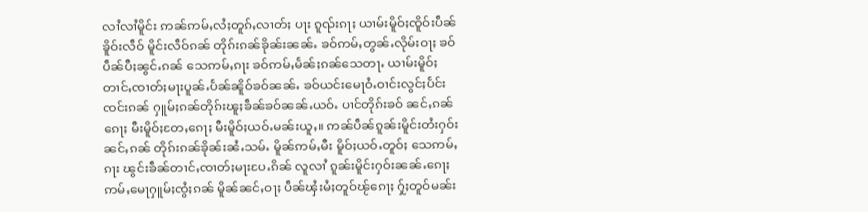လၢႆလၢႆမိူင်း ဢၼ်ဢမ်ႇလႆႈတူၵ်ႇလၢတ်ႈ ပႃး ၵူၺ်းၵႃႈ ယၢမ်းမိူဝ်ႈၸိူဝ်းပဵၼ်ၶိူဝ်းလဵဝ် မိူင်းလဵဝ်ၵၼ် တိုၵ်းၵၼ်ၶိုၼ်းၼၼ်ႉ ၶဝ်ဢမ်ႇတွၼ်ႉလိုမ်းဝႃႈ ၶဝ်ပဵၼ်ပီႈၼွင်ႉၵၼ် သေဢမ်ႇၵႃး ၶဝ်ဢမ်ႇမႅၼ်ႈၵၼ်သေတႃႉ ယၢမ်းမိူဝ်ႈတၢင်ႇၸၢတ်ႈမႃးပူၼ်ႉပႅၼ်ၼိူဝ်ၶဝ်ၼၼ်ႉ ၶဝ်ယင်းမေႃဝႆႉဝၢင်းလွင်ႈပႅင်းၸင်းၵၼ် ႁူမ်ႈၵၼ်တိုၵ်းၽူႈၶဵၼ်ၶဝ်ၼၼ်ႉယဝ်ႉ ပၢင်တိုၵ်းၶဝ် ၼင်ႇၵၼ်ၵေႃႈ မီးမိူဝ်ႈတႄႇၵေႃႈ မီးမိူဝ်ႈယဝ်ႉမၼ်းယူႇ။ ဢၼ်ပဵၼ်ၵူၼ်းမိူင်းတႆးႁဝ်းၼင်ႇၵၼ် တိုၵ်းၵၼ်ၶိုၼ်းၼႆႉသမ်ႉ မိူၼ်ဢမ်ႇမီး မိူဝ်ႈယဝ်ႉတူဝ်ႈ သေဢမ်ႇၵႃး ၽွင်းၶဵၼ်တၢင်ႇၸၢတ်ႈမႃးပႄႉၵိၼ် လူလၢႆ ၵူၼ်းမိူင်းႁဝ်းၼၼ်ႉၵေႃႈ ဢမ်ႇမေႃႁူမ်ႈၸွႆႈၵၼ် မိူၼ်ၼင်ႇဝႃႈ ပဵၼ်ၾႆးမႆႈတူဝ်ၽႂ်ၵေႃႈ ႁႂ်ႈတူဝ်မၼ်း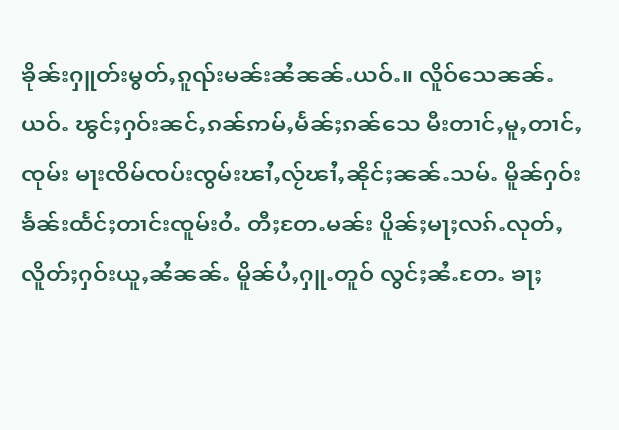ၶိုၼ်းႁူတ်းမွတ်ႇၵူၺ်းမၼ်းၼႆၼၼ်ႉယဝ်ႉ။ လိူဝ်သေၼၼ်ႉယဝ်ႉ ၽွင်ႈႁဝ်းၼင်ႇၵၼ်ဢမ်ႇမႅၼ်ႈၵၼ်သေ မီးတၢင်ႇမူႇတၢင်ႇၸုမ်း မႃးၸိမ်ၸပ်းၸွမ်းၽၢႆႇလႂ်ၽၢႆႇၼိုင်ႈၼၼ်ႉသမ်ႉ မိူၼ်ႁဝ်းၶႅၼ်းထႅင်ႈတၢင်းၸူမ်းဝႆႉ တီႈတႄႉမၼ်း ပိူၼ်ႈမႃႈလၵ်ႉလုတ်ႇလိူတ်ႈႁဝ်းယူႇၼႆၼၼ်ႉ မိူၼ်ပႆႇႁူႉတူဝ် လွင်ႈၼႆႉတႄႉ ၶႃႈ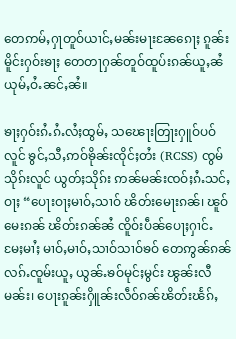တေဢမ်ႇႁႃတူဝ်ယၢင်ႇမၼ်းမႃးၼႄၵေႃႈ ၵူၼ်းမိူင်းႁဝ်းၶႃႈ တေတႃႁၼ်တူဝ်ထူပ်းၵၼ်ယူႇၼႆ ယုမ်ႇဝႆႉၼင်ႇၼႆ။

ၶႃႈႁဝ်းၵႆႉၵႆႉလႆႈထွမ်ႇ သၽေႃးတြႃးႁူဝ်ပဝ်လူင် ၶွင်ႇသီႇဢဝ်ၶိုၼ်းၸိုင်ႈတႆး (RCSS) ၸွမ်သိုၵ်းလူင် ယွတ်ႈသိုၵ်း ဢၼ်မၼ်းၸဝ်ႈၵႆႉသင်ႇဝႃႈ “ပေႃးဝႃႈမၢဝ်ႇသၢဝ် ၽိတ်းမေႃးၵၼ်၊ ၽူဝ်မေးၵၼ် ၽိတ်းၵၼ်ၼႆ ၸိူဝ်းပဵၼ်ပေႃႈႁၢင်ႉမႄႈမၢႆႈ မၢဝ်ႇမၢဝ်ႇသၢဝ်သၢဝ်ၶဝ် တေဢွၼ်ၵၼ်လၵ်ႉၸူမ်းယူႇ ယွၼ်ႉၶဝ်မုင်ႈမွင်း ၽွၼ်းလီမၼ်း၊ ပေႃးၵူၼ်းႁိူၼ်းလဵဝ်ၵၼ်ၽိတ်းၽႅၵ်ႇ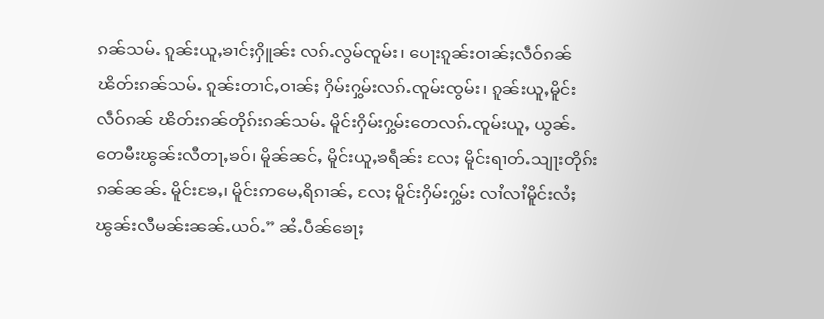ၵၼ်သမ်ႉ ၵူၼ်းယူႇၶၢင်ႈႁိူၼ်း လၵ်ႉလွမ်ၸူမ်း၊ ပေႃးၵူၼ်းဝၢၼ်ႈလဵဝ်ၵၼ်ၽိတ်းၵၼ်သမ်ႉ ၵူၼ်းတၢင်ႇဝၢၼ်ႈ ႁိမ်းႁွမ်းလၵ်ႉၸူမ်းၸွမ်း၊ ၵူၼ်းယူႇမိူင်းလဵဝ်ၵၼ် ၽိတ်းၵၼ်တိုၵ်းၵၼ်သမ်ႉ မိူင်းႁိမ်းႁွမ်းတေလၵ်ႉၸူမ်းယူႇ ယွၼ်ႉတေမီးၽွၼ်းလီတႃႇၶဝ်၊ မိူၼ်ၼင်ႇ မိူင်းယူႇၶရဵၼ်း လႄႈ မိူင်းရၢတ်ႉသျႃးတိုၵ်းၵၼ်ၼၼ်ႉ မိူင်းၶႄႇ၊ မိူင်းဢမေႇရိၵၢၼ်ႇ လႄႈ မိူင်းႁိမ်းႁွမ်း လၢႆလၢႆမိူင်းလႆႈၽွၼ်းလီမၼ်းၼၼ်ႉယဝ်ႉ” ၼႆႉပဵၼ်ၶေႃႈ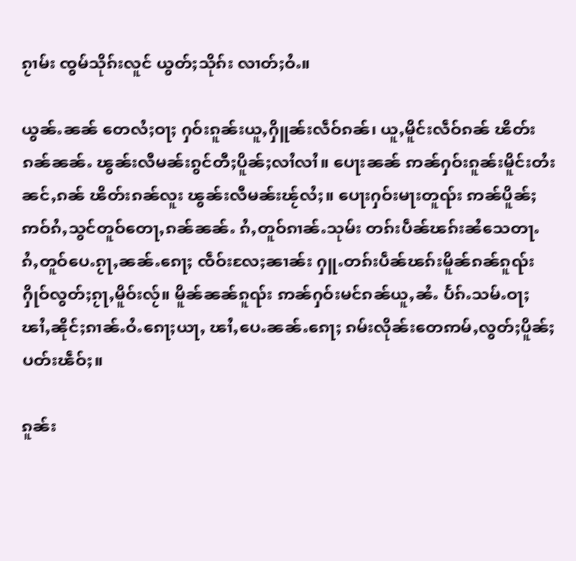ၵႂၢမ်း ၸွမ်သိုၵ်းလူင် ယွတ်ႈသိုၵ်း လၢတ်ႈဝႆႉ။

ယွၼ်ႉၼၼ် တေလႆႈဝႃႈ ႁဝ်းၵူၼ်းယူႇႁိူၼ်းလဵဝ်ၵၼ်၊ ယူႇမိူင်းလဵဝ်ၵၼ် ၽိတ်းၵၼ်ၼၼ်ႉ ၽွၼ်းလီမၼ်းၵွင်တီႈပိူၼ်ႈလၢႆလၢႆ။ ပေႃးၼၼ် ဢၼ်ႁဝ်းၵူၼ်းမိူင်းတႆးၼင်ႇၵၼ် ၽိတ်းၵၼ်လူး ၽွၼ်းလီမၼ်းၽႂ်လႆႈ။ ပေႃးႁဝ်းမႃးတူၺ်း ဢၼ်ပိူၼ်ႈဢဝ်ၵႆႇသွင်တူဝ်တေႃႇၵၼ်ၼၼ်ႉ ၵႆႇတူဝ်ၵၢၼ်ႉသုမ်း တၵ်းပဵၼ်ၽၵ်းၼႆသေတႃႉ ၵႆႇတူဝ်ပေႉၵႂႃႇၼၼ်ႉၵေႃႈ ၸဵဝ်းလႄႈၼၢၼ်း ႁူႉတၵ်းပဵၼ်ၽၵ်းမိူၼ်ၵၼ်ၵူၺ်း ႁိုဝ်လွတ်ႈၵႂႃႇမိူဝ်းလႂ်။ မိူၼ်ၼၼ်ၵူၺ်း ဢၼ်ႁဝ်းမင်ၵၼ်ယူႇၼႆႉ ပႅၵ်ႉသမ်ႉဝႃႈ ၽၢႆႇၼိုင်ႈၵၢၼ်ႉဝႆႉၵေႃႈယႃႇ ၽၢႆႇပေႉၼၼ်ႉၵေႃႈ ၵမ်းလိုၼ်းတေဢမ်ႇလွတ်ႈပိူၼ်ႈပတ်းၽဵဝ်ႈ။

ၵူၼ်း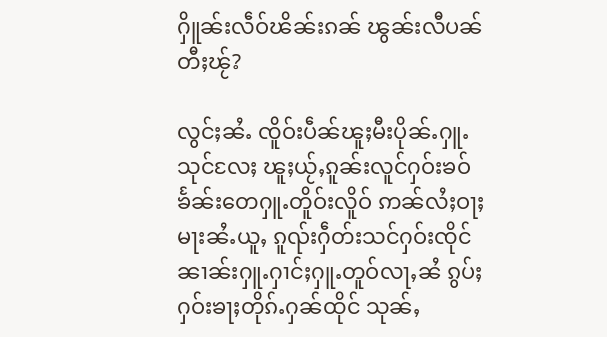ႁိူၼ်းလဵဝ်ၽိၼ်းၵၼ် ၽွၼ်းလီပၼ်တီႈၽႂ်?

လွင်ႈၼႆႉ ၸိူဝ်းပဵၼ်ၽူႈမီးပိုၼ်ႉႁူႉသုင်လႄႈ ၽူႈယႂ်ႇၵူၼ်းလူင်ႁဝ်းၶဝ် ၶႅၼ်းတေႁူႉတိူဝ်းလိူဝ် ဢၼ်လႆႈဝႃႈမႃးၼႆႉယူႇ ၵူၺ်းႁဵတ်းသင်ႁဝ်းၸိုင်ၼၢၼ်းႁူႉႁၢင်ႈႁူႉတူဝ်လႃႇၼႆ ၵွပ်ႈႁဝ်းၶႃႈတိုၵ်ႉႁၼ်ထိုင် သုၼ်ႇ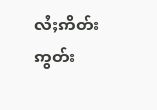လႆႈဢိတ်းဢွတ်း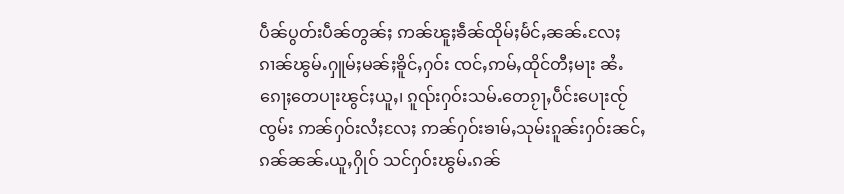ပဵၼ်ပွတ်းပဵၼ်တွၼ်ႈ ဢၼ်ၽူႈၶဵၼ်ထိုမ်ႈမႅင်ႇၼၼ်ႉလႄႈ ၵၢၼ်ၽွမ်ႉႁူမ်ႈမၼ်ႈၶိူင်ႇႁဝ်း ၸင်ႇဢမ်ႇထိုင်တီႈမႃး ၼႆႉၵေႃႈတေပႃးၽွင်ႈယူႇ၊ ၵူၺ်းႁဝ်းသမ်ႉတေၵႂႃႇပဵင်းပေႃးၸႂ်ၸွမ်း ဢၼ်ႁဝ်းလႆႈလႄႈ ဢၼ်ႁဝ်းၶၢမ်ႇသုမ်းၵူၼ်းႁဝ်းၼင်ႇၵၼ်ၼၼ်ႉယူႇႁိုဝ် သင်ႁဝ်းၽွမ်ႉၵၼ်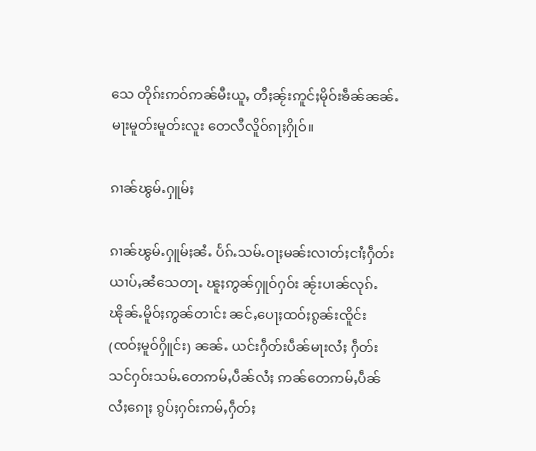သေ တိုၵ်းဢဝ်ဢၼ်မီးယူႇ တီႈၼႂ်းဢူင်ႈမိုဝ်းၶဵၼ်ၼၼ်ႉမႃးမူတ်းမူတ်းလူး တေလီလိူဝ်ၵႃႈႁိုဝ်။

ၵၢၼ်ၽွမ်ႉႁူမ်ႈ

ၵၢၼ်ၽွမ်ႉႁူမ်ႈၼႆႉ ပႅၵ်ႉသမ်ႉဝႃႈမၼ်းလၢတ်ႈငၢႆႈႁဵတ်းယၢပ်ႇၼႆသေတႃႉ ၽူႈဢွၼ်ႁူဝ်ႁဝ်း ၼႂ်းပၢၼ်လုၵ်ႉၽိုၼ်ႉမိူဝ်ႈဢွၼ်တၢင်း ၼင်ႇပေႃႈထဝ်ႈၵွၼ်းၸိူင်း (ၸဝ်ႈမူဝ်ႁိူင်း) ၼၼ်ႉ ယင်းႁဵတ်းပဵၼ်မႃးလႆႈ ႁဵတ်းသင်ႁဝ်းသမ်ႉတေဢမ်ႇပဵၼ်လႆႈ ဢၼ်တေဢမ်ႇပဵၼ်လႆႈၵေႃႈ ၵွပ်ႈႁဝ်းဢမ်ႇႁဵတ်ႈ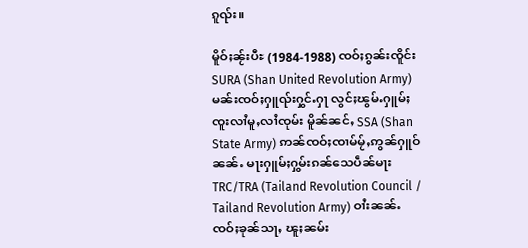ၵူၺ်း။

မိူဝ်ႈၼႂ်းပီႊ (1984-1988) ၸဝ်ႈၵွၼ်းၸိူင်း SURA (Shan United Revolution Army) မၼ်းၸဝ်ႈႁူၺ်းႁွင်ႉႁႃ လွင်ႈၽွမ်ႉႁူမ်ႈၸူးလၢႆမူႇလၢႆၸုမ်း မိူၼ်ၼင်ႇ SSA (Shan State Army) ဢၼ်ၸဝ်ႈၸၢမ်မႂ်ႇဢွၼ်ႁူဝ်ၼၼ်ႉ မႃးႁူမ်ႈႁွမ်းၵၼ်သေပဵၼ်မႃး TRC/TRA (Tailand Revolution Council / Tailand Revolution Army) ဝၢႆးၼၼ်ႉ ၸဝ်ႈၶုၼ်သႃႇ ၽူႈၼမ်း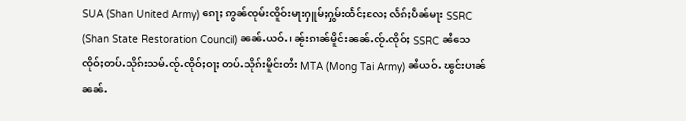SUA (Shan United Army) ၵေႃႈ ဢွၼ်ၸုမ်းၸိူဝ်းမႃးႁူမ်ႈႁွမ်းထႅင်ႈလႄႈ လႅၵ်ႈပဵၼ်မႃး SSRC (Shan State Restoration Council) ၼၼ်ႉယဝ်ႉ၊ ၼႂ်းၵၢၼ်မိူင်းၼၼ်ႉၸႂ်ႉၸိုဝ်ႈ SSRC ၼႆသေ ၸိုဝ်ႈတပ်ႉသိုၵ်းသမ်ႉၸႂ်ႉၸိုဝ်ႈဝႃႈ တပ်ႉသိုၵ်းမိူင်းတႆး MTA (Mong Tai Army) ၼႆယဝ်ႉ ၽွင်းပၢၼ်ၼၼ်ႉ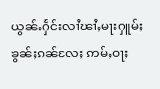ယွၼ်ႉႁႅင်းလၢႆၽၢႆႇမႃးႁူမ်ႈၶွၼ်ႈၵၼ်လႄႈ ဢမ်ႇဝႃႈ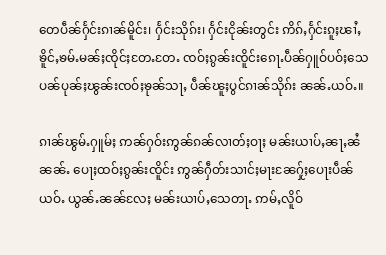တေပဵၼ်ႁႅင်းၵၢၼ်မိူင်း၊ ႁႅင်းသိုၵ်း၊ ႁႅင်းငိုၼ်းတွင်း ဢိၵ်ႇႁႅင်းၵူႈၽၢႆႇၶိူင်ႇၶမ်ႉမၼ်ႈၸိုင်ႈတႄႉတႄႉ ၸဝ်ႈၵွၼ်းၸိူင်းၵေႃႉပဵၼ်ႁူဝ်ပဝ်ႈသေ ပၼ်ပုၼ်ႈၽွၼ်းၸဝ်ႈၶုၼ်သႃႇ ပဵၼ်ၽူႈပွင်ၵၢၼ်သိုၵ်း ၼၼ်ႉယဝ်ႉ။

ၵၢၼ်ၽွမ်ႉႁူမ်ႈ ဢၼ်ႁဝ်းဢွၼ်ၵၼ်လၢတ်ႈဝႃႈ မၼ်းယၢပ်ႇၼႃႇၼႆၼၼ်ႉ ပေႃႈထဝ်ႈၵွၼ်းၸိူင်း ဢွၼ်ႁဵတ်းသၢင်ႈမႃးၼႄႁႂ်ႈပေႃးပဵၼ်ယဝ်ႉ ယွၼ်ႉၼၼ်လႄႈ မၼ်းယၢပ်ႇသေတႃႉ ဢမ်ႇလိူဝ်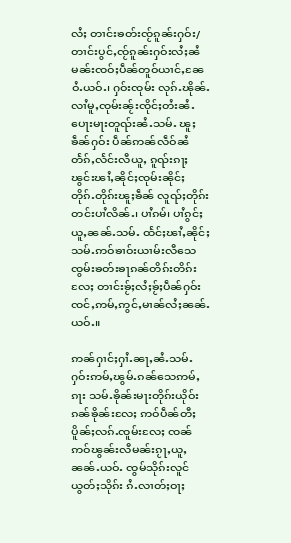လႆႈ တၢင်းၶတ်းၸႂ်ၵူၼ်းႁဝ်း/ တၢင်းပွင်ႇၸႂ်ၵူၼ်းႁဝ်းလႆႈၼႆ မၼ်းၸဝ်ႈပဵၼ်တူဝ်ယၢင်ႇၼႄဝႆႉယဝ်ႉ၊ ႁဝ်းၸုမ်း လုၵ်ႉၽိုၼ်ႉလၢႆမူႇၸုမ်းၼႂ်းၸိုင်ႈတႆးၼႆႉ ပေႃးမႃးတူၺ်းၼႆႉသမ်ႉ ၽူႈၶဵၼ်ႁဝ်း ပဵၼ်ဢၼ်လဵဝ်ၼႆ တႅၵ်ႇလႅင်းလီယူႇ ၵူၺ်းၵႃႈၽွင်းၽၢႆႇၼိုင်ႈၸုမ်းၼိုင်ႈ တိုၵ်ႉတိုၵ်းၽူႈၶဵၼ် လူၺ်ႈတိုၵ်းတင်းပၢႆလိၼ်ႉ၊ ပၢႆၵမ်၊ ပၢႆၵွင်ႈယူႇၼၼ်ႉသမ်ႉ ထႅင်ႈၽၢႆႇၼိုင်ႈသမ်ႉဢဝ်ၶၢဝ်းယၢမ်းလီသေ ၸွမ်းၶတ်းၶႃၵၼ်တိၵ်းတိၵ်း လႄႈ တၢင်းၶႂ်ႈလႆႈၶႂ်ႈပဵၼ်ႁဝ်း ၸင်ႇဢမ်ႇဢွင်ႇမၢၼ်လႆႈၼၼ်ႉယဝ်ႉ။

ဢၼ်ႁၢင်ႈႁၢႆႉၼႃႇၼႆႉသမ်ႉ ႁဝ်းဢမ်ႇၽွမ်ႉၵၼ်သေဢမ်ႇၵႃး သမ်ႉၶိုၼ်းမႃးတိုၵ်းယိုဝ်းၵၼ်ၶိုၼ်းလႄႈ ဢဝ်ပဵၼ်တီႈပိူၼ်ႈလၵ်ႉၸူမ်းလႄႈ ၸၼ်ဢဝ်ၽွၼ်းလီမၼ်းၵႂႃႇယူႇၼၼ်ႉယဝ်ႉ ၸွမ်သိုၵ်းလူင် ယွတ်ႈသိုၵ်း ၵႆႉလၢတ်ႈဝႃႈ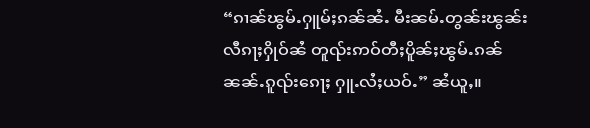“ၵၢၼ်ၽွမ်ႉႁူမ်ႈၵၼ်ၼႆႉ မီးၼမ်ႉတွၼ်းၽွၼ်းလီၵႃႈႁိုဝ်ၼႆ တူၺ်းဢဝ်တီႈပိူၼ်ႈၽွမ်ႉၵၼ်ၼၼ်ႉၵူၺ်းၵေႃႈ ႁူႉလႆႈယဝ်ႉ” ၼႆယူႇ။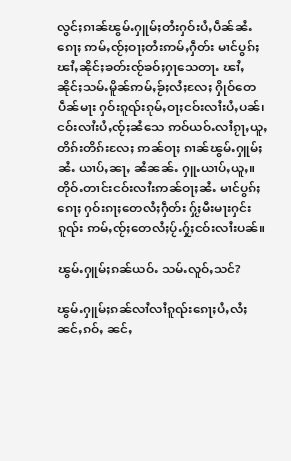လွင်ႈၵၢၼ်ၽွမ်ႉႁူမ်ႈတႆးႁဝ်းပႆႇပဵၼ်ၼႆႉၵေႃႈ ဢမ်ႇၸႂ်ႈဝႃႈတႆးဢမ်ႇႁဵတ်း မၢင်ပွၵ်ႈၽၢႆႇၼိုင်ႈၶတ်းၸႂ်ၶဝ်ႈႁႃသေတႃႉ ၽၢႆႇၼိုင်ႈသမ်ႉမိူၼ်ဢမ်ႇၶႂ်ႈလႆႈလႄႈ ႁိုဝ်တေပဵၼ်မႃး ႁဝ်းၵူၺ်းၵုမ်ႇဝႃႈငဝ်းလၢႆးပႆႇပၼ်၊ ငဝ်းလၢႆးပႆႇၸႂ်ႈၼႆသေ ဢဝ်ယဝ်ႉလၢႆၵႂႃႇယူႇတိၵ်းတိၵ်းလႄႈ ဢၼ်ဝႃႈ ၵၢၼ်ၽွမ်ႉႁူမ်ႈၼႆႉ ယၢပ်ႇၼႃႇ ၼႆၼၼ်ႉ ႁူႉယၢပ်ႇယူႇ။ တိုဝ်ႉတၢင်းငဝ်းလၢႆးဢၼ်ဝႃႈၼႆႉ မၢင်ပွၵ်ႈၵေႃႈ ႁဝ်းၵႃႈတေလႆႈႁဵတ်း ႁႂ်ႈမီးမႃးႁင်းၵူၺ်း ဢမ်ႇၸႂ်ႈတေလႆႈပႂ်ႉႁႂ်ႈငဝ်းလၢႆးပၼ်။

ၽွမ်ႉႁူမ်ႈၵၼ်ယဝ်ႉ သမ်ႉလူဝ်ႇသင်?

ၽွမ်ႉႁူမ်ႈၵၼ်လၢႆလၢႆၵူၺ်းၵေႃႈပႆႇလႆႈၼင်ႇၵဝ်ႇ ၼင်ႇ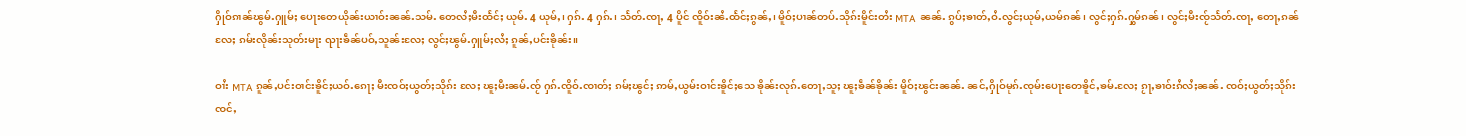ႁိုဝ်ၵၢၼ်ၽွမ်ႉႁူမ်ႈ ပေႃးတေယိုၼ်းယၢဝ်းၼၼ်ႉသမ်ႉ တေလႆႈမီးထႅင်ႈ ယုမ်ႉ 4 ယုမ်ႇ၊ ႁၵ်ႉ 4 ႁၵ်ႉ၊ သႅတ်ႉၸႃႇ 4 ပိူင် ၸိူဝ်းၼႆႉထႅင်ႈၵွၼ်ႇ၊ မိူဝ်ႈပၢၼ်တပ်ႉသိုၵ်းမိူင်းတႆး MTA ၼၼ်ႉ ၵွပ်ႈၶၢတ်ႇဝႆႉလွင်ႈယုမ်ႇယမ်ၵၼ်၊ လွင်ႈႁၵ်ႉႁွမ်ၵၼ်၊ လွင်ႈမီးၸႂ်သႅတ်ႉၸႃႇ တေႃႇၵၼ်လႄႈ ၵမ်းလိုၼ်းသုတ်းမႃး ၺႃးၶဵၼ်ပဝ်ႇသူၼ်းလႄႈ လွင်ႈၽွမ်ႉႁူမ်ႈလႆႈ ၵူၼ်ႇပင်းၶိုၼ်း။

ဝၢႆး MTA ၵူၼ်ႇပင်းဝၢင်းၶိူင်ႈယဝ်ႉၵေႃႈ မီးၸဝ်ႈယွတ်ႈသိုၵ်း လႄႈ ၽူႈမီးၼမ်ႉၸႂ် ႁၵ်ႉၸိူဝ်ႉၸၢတ်ႈ ၵမ်ႈၽွင်ႈ ဢမ်ႇယွမ်းဝၢင်းၶိူင်ႈသေ ၶိုၼ်းလုၵ်ႉတေႃႇသူႈ ၽူႈၶဵၼ်ၶိုၼ်း မိူဝ်ႈၽွင်းၼၼ်ႉ ၼင်ႇႁိုဝ်မုၵ်ႉၸုမ်းပေႃးတေၶိူင်ႇၶမ်ႉလႄႈ ၵႂႃႇၶၢဝ်းၵႆလႆႈၼၼ်ႉ ၸဝ်ႈယွတ်ႈသိုၵ်း ၸင်ႇ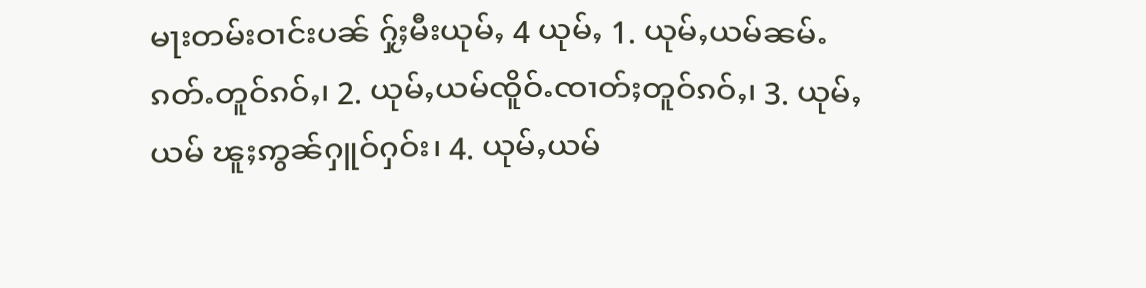မႃးတမ်းဝၢင်းပၼ် ႁႂ်ႈမီးယုမ်ႇ 4 ယုမ်ႇ 1. ယုမ်ႇယမ်ၼမ်ႉၵတ်ႉတူဝ်ၵဝ်ႇ၊ 2. ယုမ်ႇယမ်ၸိူဝ်ႉၸၢတ်ႈတူဝ်ၵဝ်ႇ၊ 3. ယုမ်ႇယမ် ၽူႈဢွၼ်ႁူဝ်ႁဝ်း၊ 4. ယုမ်ႇယမ်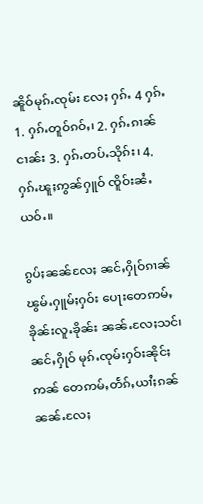ၼိူဝ်မုၵ်ႉၸုမ်း လႄႈ ႁၵ်ႉ 4 ႁၵ်ႉ 1. ႁၵ်ႉတူဝ်ၵဝ်ႇ၊ 2. ႁၵ်ႉၵၢၼ်ငၢၼ်း 3. ႁၵ်ႉတပ်ႉသိုၵ်း၊ 4. ႁၵ်ႉၽူႈဢွၼ်ႁူဝ် ၸိူဝ်းၼႆႉယဝ်ႉ။

ၵွပ်ႈၼၼ်လႄႈ ၼင်ႇႁိုဝ်ၵၢၼ်ၽွမ်ႉႁူမ်ႈႁဝ်း ပေႃးတေဢမ်ႇၶိုၼ်းလူႉၶိုၼ်း ၼၼ်ႉလႄႈသင်၊ ၼင်ႇႁိုဝ် မုၵ်ႉၸုမ်းႁဝ်းၼိုင်ႈဢၼ် တေဢမ်ႇတႅၵ်ႇယၢႆႈၵၼ် ၼၼ်ႉလႄႈ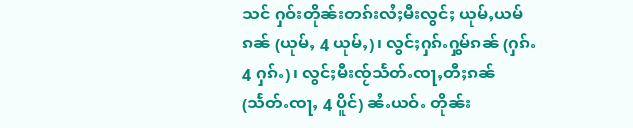သင် ႁဝ်းတိုၼ်းတၵ်းလႆႈမီးလွင်ႈ ယုမ်ႇယမ်ၵၼ် (ယုမ်ႇ 4 ယုမ်ႇ)၊ လွင်ႈႁၵ်ႉႁွမ်ၵၼ် (ႁၵ်ႉ 4 ႁၵ်ႉ)၊ လွင်ႈမီးၸႂ်သႅတ်ႉၸႃႇတီႈၵၼ် (သႅတ်ႉၸႃႇ 4 ပိူင်) ၼႆႉယဝ်ႉ တိုၼ်း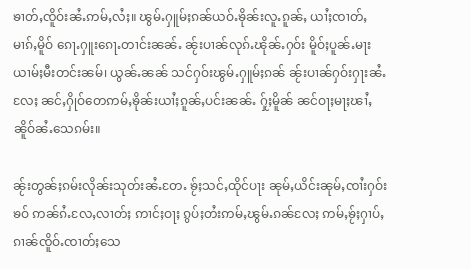ၶၢတ်ႇၸိူဝ်းၼႆႉဢမ်ႇလႆႈ။ ၽွမ်ႉႁူမ်ႈၵၼ်ယဝ်ႉၶိုၼ်းလူႉၵူၼ်ႇ ယၢႆႈၸၢတ်ႇမၢၵ်ႇမိူဝ် ၵေႃႉႁူးၵေႃႉတၢင်းၼၼ်ႉ ၼႂ်းပၢၼ်လုၵ်ႉၽိုၼ်ႉႁဝ်း မိူဝ်ႈပူၼ်ႉမႃးယၢမ်ႈမီးတင်းၼမ်၊ ယွၼ်ႉၼၼ် သင်ႁဝ်းၽွမ်ႉႁူမ်ႈၵၼ် ၼႂ်းပၢၼ်ႁဝ်းႁႃးၼႆႉလႄႈ ၼင်ႇႁိုဝ်တေဢမ်ႇၶိုၼ်းယၢႆႈၵူၼ်ႇပင်းၼၼ်ႉ ႁႂ်ႈမိူၼ် ၼင်ဝႃႈမႃႈၽၢႆႇၼိူဝ်ၼႆႉသေၵမ်း။

ၼႂ်းတွၼ်ႈၵမ်းလိုၼ်းသုတ်းၼႆႉတႄႉ ၶႂ်ႈသင်ႇထိုင်ပႃး ၼုမ်ႇယိင်းၼုမ်ႇၸၢႆးႁဝ်းၶဝ် ဢၼ်ၵႆႉလႄႇလၢတ်ႈ ဢၢင်ႈဝႃႈ ၵွပ်ႈတႆးဢမ်ႇၽွမ်ႉၵၼ်လႄႈ ဢမ်ႇၶႂ်ႈႁၢပ်ႇၵၢၼ်ၸိူဝ်ႉၸၢတ်ႈသေ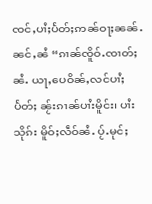ၸင်ႇပၢႆႈပႅတ်ႈဢၼ်ဝႃႈၼၼ်ႉ ၼင်ႇၼႆ “ၵၢၼ်ၸိူဝ်ႉၸၢတ်ႈၼႆႉ ယႃႇပေဝိၼ်ႇလင်ပၢႆႈပႅတ်ႈ ၼႂ်းၵၢၼ်ပၢႆးမိူင်း၊ ပၢႆးသိုၵ်း မိူဝ်ႈလဵဝ်ၼႆႉ ပႂ်ႉမုင်ႈ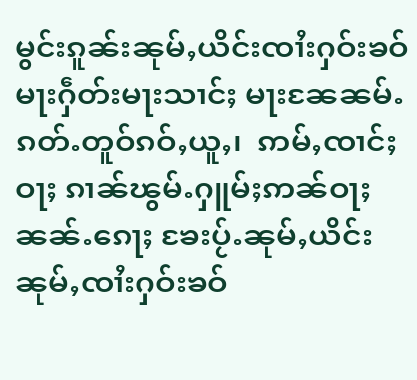မွင်းၵူၼ်းၼုမ်ႇယိင်းၸၢႆးႁဝ်းၶဝ် မႃးႁဵတ်းမႃးသၢင်ႈ မႃးၼႄၼမ်ႉၵတ်ႉတူဝ်ၵဝ်ႇယူႇ၊  ဢမ်ႇၸၢင်ႈဝႃႈ ၵၢၼ်ၽွမ်ႉႁူမ်ႈဢၼ်ဝႃႈၼၼ်ႉၵေႃႈ ၶႄးပႂ်ႉၼုမ်ႇယိင်းၼုမ်ႇၸၢႆးႁဝ်းၶဝ်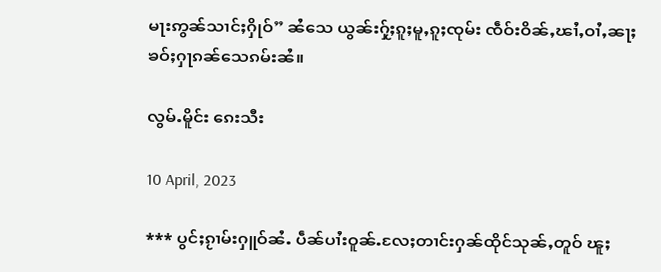မႃးဢွၼ်သၢင်ႈႁိုဝ်” ၼႆသေ ယွၼ်းႁႂ်ႈၵူႈမူႇၵူႈၸုမ်း ၸဵဝ်းဝိၼ်ႇၽၢႆႇဝၢႆႇၼႃႈၶဝ်ႈႁႃၵၼ်သေၵမ်းၼႆ။

လွမ်ႉမိူင်း ၵေးသီး

10 April, 2023

*** ပွင်ႈၵႂၢမ်းႁူဝ်ၼႆႉ ပဵၼ်ပၢႆးဝူၼ်ႉလႄႈတၢင်းႁၼ်ထိုင်သုၼ်ႇတူဝ် ၽူႈ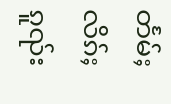တႅမ်ႈလိၵ်ႈၵူၺ်း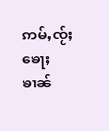ဢမ်ႇၸႂ်ႈၶေႃႈၶၢၼ်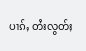ပၢၵ်ႇ တႆးလွတ်ႈ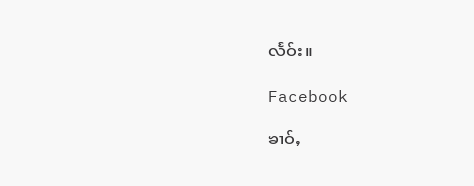လႅဝ်း။

Facebook

ၶၢဝ်ႇ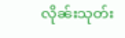လိုၼ်းသုတ်း